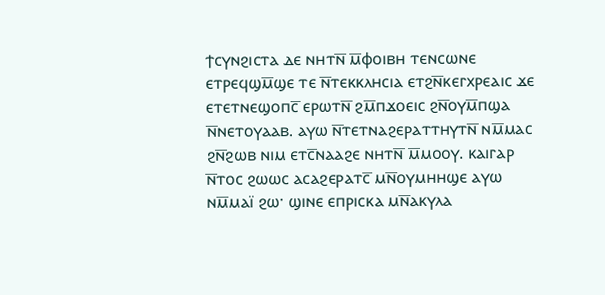ϯⲥⲩⲛϩⲓⲥⲧⲁ ⲇⲉ ⲛⲏⲧⲛ̅ ⲙ̅ⲫⲟⲓⲃⲏ ⲧⲉⲛⲥⲱⲛⲉ ⲉⲧⲣⲉϥϣⲙ̅ϣⲉ ⲧⲉ ⲛ̅ⲧⲉⲕⲕⲗⲏⲥⲓⲁ ⲉⲧϩⲛ̅ⲕⲉⲅⲭⲣⲉⲁⲓⲥ ϫⲉ ⲉⲧⲉⲧⲛⲉϣⲟⲡⲥ̅ ⲉⲣⲱⲧⲛ̅ ϩⲙ̅ⲡϫⲟⲉⲓⲥ ϩⲛ̅ⲟⲩⲙ̅ⲡϣⲁ ⲛ̅ⲛⲉⲧⲟⲩⲁⲁⲃ. ⲁⲩⲱ ⲛ̅ⲧⲉⲧⲛⲁϩⲉⲣⲁⲧⲧⲏⲩⲧⲛ̅ ⲛⲙ̅ⲙⲁⲥ ϩⲛ̅ϩⲱⲃ ⲛⲓⲙ ⲉⲧⲥ̅ⲛⲁⲁϩⲉ ⲛⲏⲧⲛ̅ ⲙ̅ⲙⲟⲟⲩ. ⲕⲁⲓⲅⲁⲣ ⲛ̅ⲧⲟⲥ ϩⲱⲱⲥ ⲁⲥⲁϩⲉⲣⲁⲧⲥ̅ ⲙⲛ̅ⲟⲩⲙⲏⲏϣⲉ ⲁⲩⲱ ⲛⲙ̅ⲙⲁⲓ̈ ϩⲱ· ϣⲓⲛⲉ ⲉⲡⲣⲓⲥⲕⲁ ⲙⲛ̅ⲁⲕⲩⲗⲁ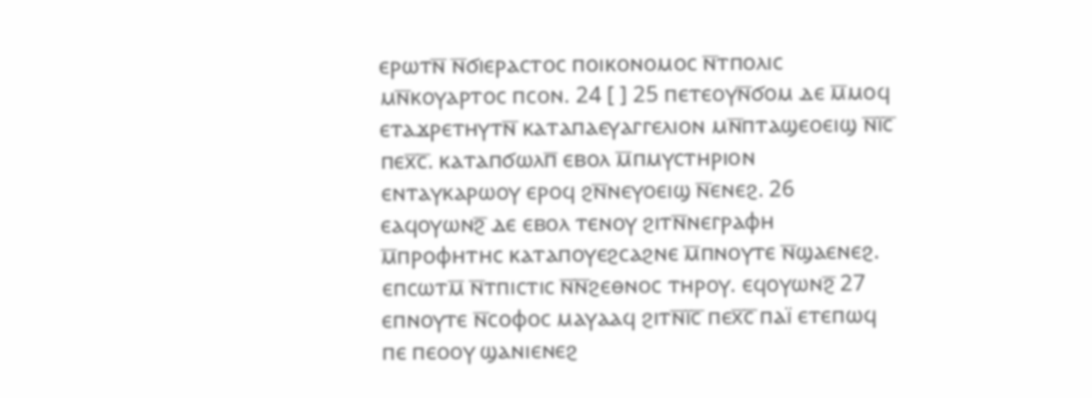ⲉⲣⲱⲧⲛ̅ ⲛ̅ϭⲓⲉⲣⲁⲥⲧⲟⲥ ⲡⲟⲓⲕⲟⲛⲟⲙⲟⲥ ⲛ̅ⲧⲡⲟⲗⲓⲥ ⲙⲛ̅ⲕⲟⲩⲁⲣⲧⲟⲥ ⲡⲥⲟⲛ. 24 [ ] 25 ⲡⲉⲧⲉⲟⲩⲛ̅ϭⲟⲙ ⲇⲉ ⲙ̅ⲙⲟϥ ⲉⲧⲁϫⲣⲉⲧⲏⲩⲧⲛ̅ ⲕⲁⲧⲁⲡⲁⲉⲩⲁⲅⲅⲉⲗⲓⲟⲛ ⲙⲛ̅ⲡⲧⲁϣⲉⲟⲉⲓϣ ⲛ̅ⲓ̅ⲥ̅ ⲡⲉⲭ̅ⲥ̅. ⲕⲁⲧⲁⲡϭⲱⲗⲡ̅ ⲉⲃⲟⲗ ⲙ̅ⲡⲙⲩⲥⲧⲏⲣⲓⲟⲛ ⲉⲛⲧⲁⲩⲕⲁⲣⲱⲟⲩ ⲉⲣⲟϥ ϩⲛ̅ⲛⲉⲩⲟⲉⲓϣ ⲛ̅ⲉⲛⲉϩ. 26 ⲉⲁϥⲟⲩⲱⲛϩ̅ ⲇⲉ ⲉⲃⲟⲗ ⲧⲉⲛⲟⲩ ϩⲓⲧⲛ̅ⲛⲉⲅⲣⲁⲫⲏ ⲙ̅ⲡⲣⲟⲫⲏⲧⲏⲥ ⲕⲁⲧⲁⲡⲟⲩⲉϩⲥⲁϩⲛⲉ ⲙ̅ⲡⲛⲟⲩⲧⲉ ⲛ̅ϣⲁⲉⲛⲉϩ. ⲉⲡⲥⲱⲧⲙ̅ ⲛ̅ⲧⲡⲓⲥⲧⲓⲥ ⲛ̅ⲛ̅ϩⲉⲑⲛⲟⲥ ⲧⲏⲣⲟⲩ. ⲉϥⲟⲩⲱⲛϩ̅ 27 ⲉⲡⲛⲟⲩⲧⲉ ⲛ̅ⲥⲟⲫⲟⲥ ⲙⲁⲩⲁⲁϥ ϩⲓⲧⲛ̅ⲓ̅ⲥ̅ ⲡⲉⲭ̅ⲥ̅ ⲡⲁⲓ̈ ⲉⲧⲉⲡⲱϥ ⲡⲉ ⲡⲉⲟⲟⲩ ϣⲁⲛⲓⲉⲛⲉϩ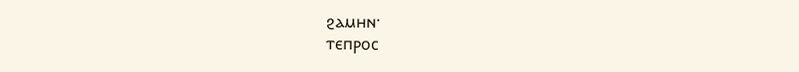ϩⲁⲙⲏⲛ·
ⲧⲉⲡⲣⲟⲥ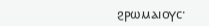ϩⲣⲱⲙⲁⲓⲟⲩⲥ·